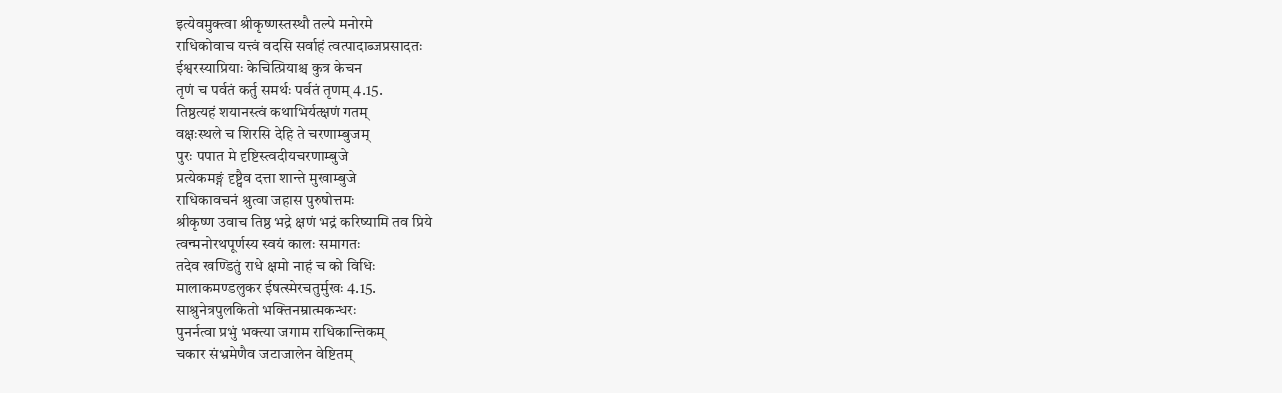इत्येवमुक्त्वा श्रीकृष्णस्तस्थौ तल्पे मनोरमे
राधिकोवाच यत्त्वं वदसि सर्वाहं त्वत्पादाब्जप्रसादतः
ईश्वरस्याप्रियाः केचित्प्रियाश्च कुत्र केचन
तृणं च पर्वतं कर्तु समर्थः पर्वतं तृणम् 4.15.
तिष्ठत्यहं शयानस्त्वं कथाभिर्यत्क्षणं गतम्
वक्षःस्थले च शिरसि देहि ते चरणाम्बुजम्
पुरः पपात मे दृष्टिस्त्वदीयचरणाम्बुजे
प्रत्येकमङ्गं दृष्ट्वैव दत्ता शान्ते मुखाम्बुजे
राधिकावचनं श्रुत्वा जहास पुरुषोत्तमः
श्रीकृष्ण उवाच तिष्ठ भद्रे क्षणं भद्रं करिष्यामि तव प्रिये
त्वन्मनोरथपूर्णस्य स्वयं कालः समागतः
तदेव खण्डितुं राधे क्षमो नाहं च को विधिः
मालाकमण्डलुकर ईषत्स्मेरचतुर्मुखः 4.15.
साश्रुनेत्रपुलकितो भक्तिनम्रात्मकन्धरः
पुनर्नत्वा प्रभुं भक्त्या जगाम राधिकान्तिकम्
चकार संभ्रमेणैव जटाजालेन वेष्टितम्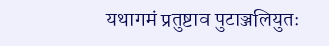यथागमं प्रतुष्टाव पुटाञ्जलियुतः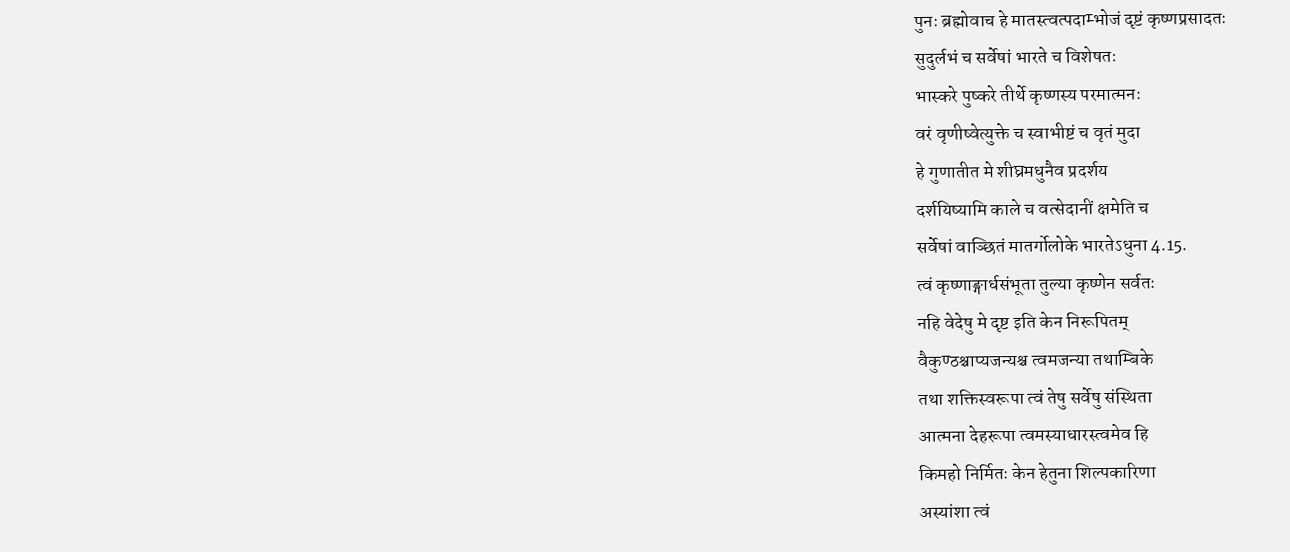पुनः ब्रह्मोवाच हे मातस्त्वत्पदाम्भोजं दृष्टं कृष्णप्रसादतः
सुदुर्लभं च सर्वेषां भारते च विशेषतः
भास्करे पुष्करे तीर्थे कृष्णस्य परमात्मनः
वरं वृणीष्वेत्युक्ते च स्वाभीष्टं च वृतं मुदा
हे गुणातीत मे शीघ्रमधुनैव प्रदर्शय
दर्शयिष्यामि काले च वत्सेदानीं क्षमेति च
सर्वेषां वाञ्छितं मातर्गोलोके भारतेऽधुना 4.15.
त्वं कृष्णाङ्गार्धसंभूता तुल्या कृष्णेन सर्वतः
नहि वेदेषु मे दृष्ट इति केन निरूपितम्
वैकुण्ठश्चाप्यजन्यश्च त्वमजन्या तथाम्बिके
तथा शक्तिस्वरूपा त्वं तेषु सर्वेषु संस्थिता
आत्मना देहरूपा त्वमस्याधारस्त्वमेव हि
किमहो निर्मितः केन हेतुना शिल्पकारिणा
अस्यांशा त्वं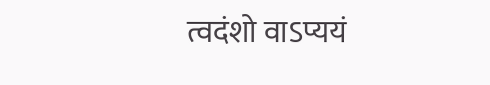त्वदंशो वाऽप्ययं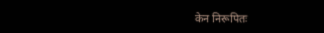केन निरूपितः